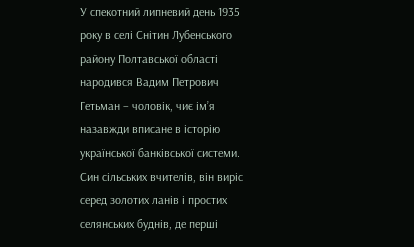У спекотний липневий день 1935 року в селі Снітин Лубенського району Полтавської області народився Вадим Петрович Гетьман – чоловік, чиє ім’я назавжди вписане в історію української банківської системи. Син сільських вчителів, він виріс серед золотих ланів і простих селянських буднів, де перші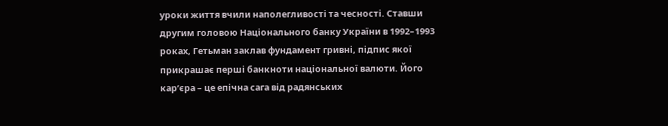уроки життя вчили наполегливості та чесності. Ставши другим головою Національного банку України в 1992–1993 роках, Гетьман заклав фундамент гривні, підпис якої прикрашає перші банкноти національної валюти. Його кар’єра – це епічна сага від радянських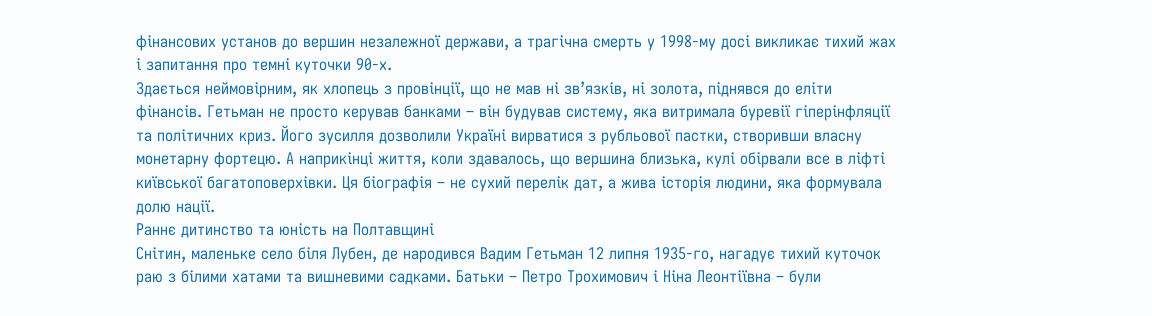фінансових установ до вершин незалежної держави, а трагічна смерть у 1998-му досі викликає тихий жах і запитання про темні куточки 90-х.
Здається неймовірним, як хлопець з провінції, що не мав ні зв’язків, ні золота, піднявся до еліти фінансів. Гетьман не просто керував банками – він будував систему, яка витримала буревії гіперінфляції та політичних криз. Його зусилля дозволили Україні вирватися з рубльової пастки, створивши власну монетарну фортецю. А наприкінці життя, коли здавалось, що вершина близька, кулі обірвали все в ліфті київської багатоповерхівки. Ця біографія – не сухий перелік дат, а жива історія людини, яка формувала долю нації.
Раннє дитинство та юність на Полтавщині
Снітин, маленьке село біля Лубен, де народився Вадим Гетьман 12 липня 1935-го, нагадує тихий куточок раю з білими хатами та вишневими садками. Батьки – Петро Трохимович і Ніна Леонтіївна – були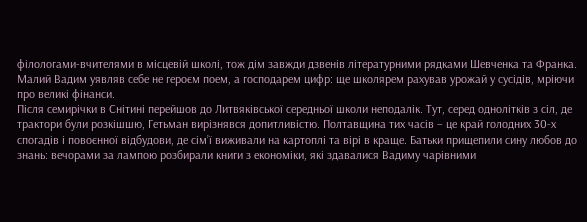філологами-вчителями в місцевій школі, тож дім завжди дзвенів літературними рядками Шевченка та Франка. Малий Вадим уявляв себе не героєм поем, а господарем цифр: ще школярем рахував урожай у сусідів, мріючи про великі фінанси.
Після семирічки в Снітині перейшов до Литвяківської середньої школи неподалік. Тут, серед однолітків з сіл, де трактори були розкішшю, Гетьман вирізнявся допитливістю. Полтавщина тих часів – це край голодних 30-х спогадів і повоєнної відбудови, де сім’ї виживали на картоплі та вірі в краще. Батьки прищепили сину любов до знань: вечорами за лампою розбирали книги з економіки, які здавалися Вадиму чарівними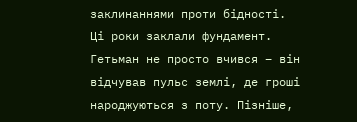заклинаннями проти бідності.
Ці роки заклали фундамент. Гетьман не просто вчився – він відчував пульс землі, де гроші народжуються з поту. Пізніше,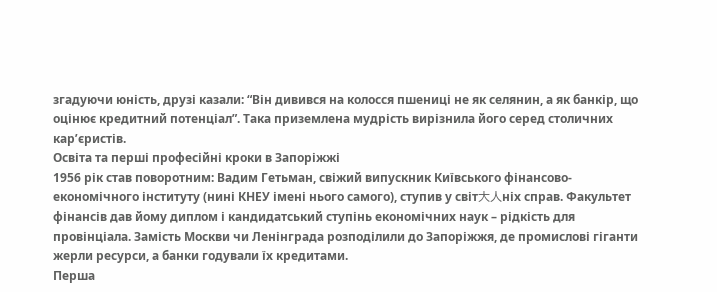згадуючи юність, друзі казали: “Він дивився на колосся пшениці не як селянин, а як банкір, що оцінює кредитний потенціал”. Така приземлена мудрість вирізнила його серед столичних кар’єристів.
Освіта та перші професійні кроки в Запоріжжі
1956 рік став поворотним: Вадим Гетьман, свіжий випускник Київського фінансово-економічного інституту (нині КНЕУ імені нього самого), ступив у світ大人ніх справ. Факультет фінансів дав йому диплом і кандидатський ступінь економічних наук – рідкість для провінціала. Замість Москви чи Ленінграда розподілили до Запоріжжя, де промислові гіганти жерли ресурси, а банки годували їх кредитами.
Перша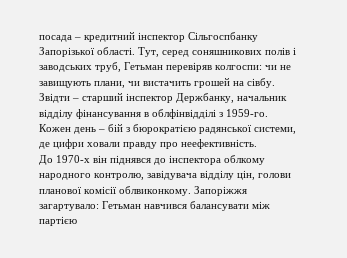посада – кредитний інспектор Сільгоспбанку Запорізької області. Тут, серед соняшникових полів і заводських труб, Гетьман перевіряв колгоспи: чи не завищують плани, чи вистачить грошей на сівбу. Звідти – старший інспектор Держбанку, начальник відділу фінансування в облфінвідділі з 1959-го. Кожен день – бій з бюрократією радянської системи, де цифри ховали правду про неефективність.
До 1970-х він піднявся до інспектора облкому народного контролю, завідувача відділу цін, голови планової комісії облвиконкому. Запоріжжя загартувало: Гетьман навчився балансувати між партією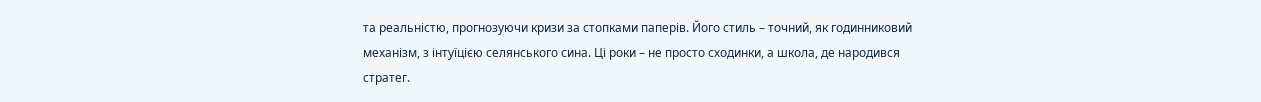та реальністю, прогнозуючи кризи за стопками паперів. Його стиль – точний, як годинниковий механізм, з інтуїцією селянського сина. Ці роки – не просто сходинки, а школа, де народився стратег.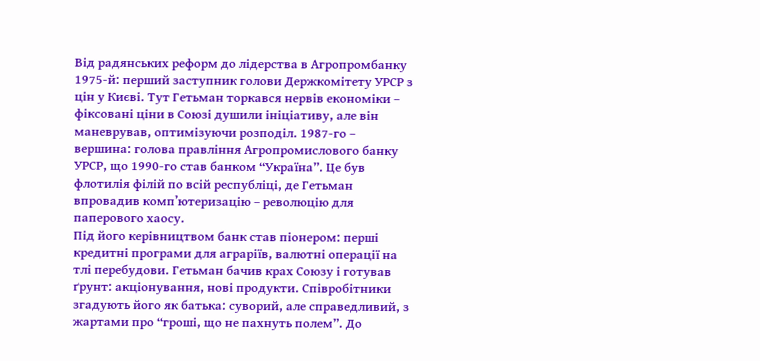Від радянських реформ до лідерства в Агропромбанку
1975-й: перший заступник голови Держкомітету УРСР з цін у Києві. Тут Гетьман торкався нервів економіки – фіксовані ціни в Союзі душили ініціативу, але він маневрував, оптимізуючи розподіл. 1987-го – вершина: голова правління Агропромислового банку УРСР, що 1990-го став банком “Україна”. Це був флотилія філій по всій республіці, де Гетьман впровадив комп’ютеризацію – революцію для паперового хаосу.
Під його керівництвом банк став піонером: перші кредитні програми для аграріїв, валютні операції на тлі перебудови. Гетьман бачив крах Союзу і готував ґрунт: акціонування, нові продукти. Співробітники згадують його як батька: суворий, але справедливий, з жартами про “гроші, що не пахнуть полем”. До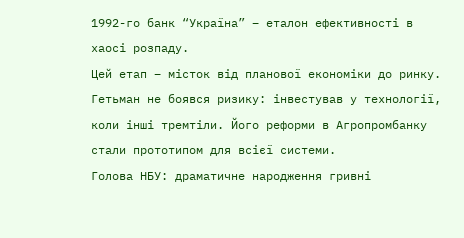1992-го банк “Україна” – еталон ефективності в хаосі розпаду.
Цей етап – місток від планової економіки до ринку. Гетьман не боявся ризику: інвестував у технології, коли інші тремтіли. Його реформи в Агропромбанку стали прототипом для всієї системи.
Голова НБУ: драматичне народження гривні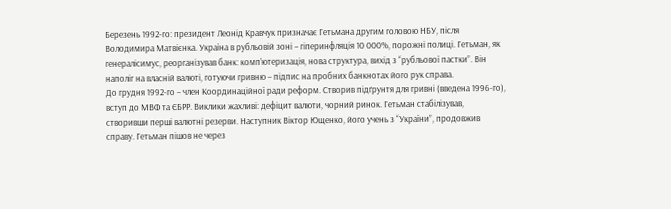Березень 1992-го: президент Леонід Кравчук призначає Гетьмана другим головою НБУ, після Володимира Матвієнка. Україна в рубльовій зоні – гіперинфляція 10 000%, порожні полиці. Гетьман, як генералісимус, реорганізував банк: комп’ютеризація, нова структура, вихід з “рубльової пастки”. Він наполіг на власній валюті, готуючи гривню – підпис на пробних банкнотах його рук справа.
До грудня 1992-го – член Координаційної ради реформ. Створив підґрунтя для гривні (введена 1996-го), вступ до МВФ та ЄБРР. Виклики жахливі: дефіцит валюти, чорний ринок. Гетьман стабілізував, створивши перші валютні резерви. Наступник Віктор Ющенко, його учень з “України”, продовжив справу. Гетьман пішов не через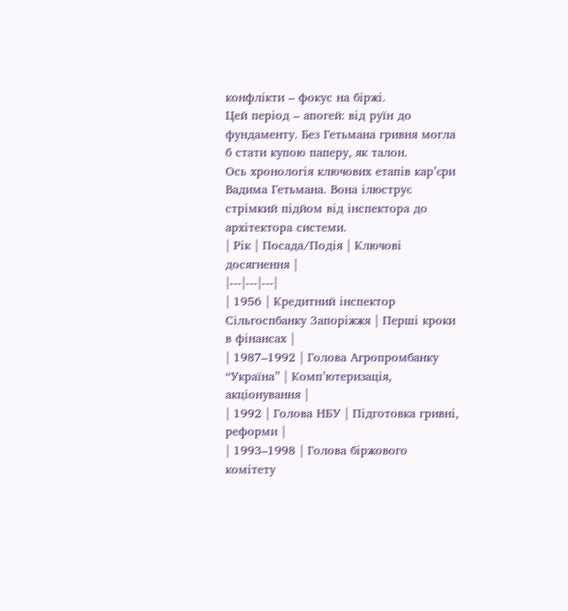конфлікти – фокус на біржі.
Цей період – апогей: від руїн до фундаменту. Без Гетьмана гривня могла б стати купою паперу, як талон.
Ось хронологія ключових етапів кар’єри Вадима Гетьмана. Вона ілюструє стрімкий підйом від інспектора до архітектора системи.
| Рік | Посада/Подія | Ключові досягнення |
|---|---|---|
| 1956 | Кредитний інспектор Сільгоспбанку Запоріжжя | Перші кроки в фінансах |
| 1987–1992 | Голова Агропромбанку “Україна” | Комп’ютеризація, акціонування |
| 1992 | Голова НБУ | Підготовка гривні, реформи |
| 1993–1998 | Голова біржового комітету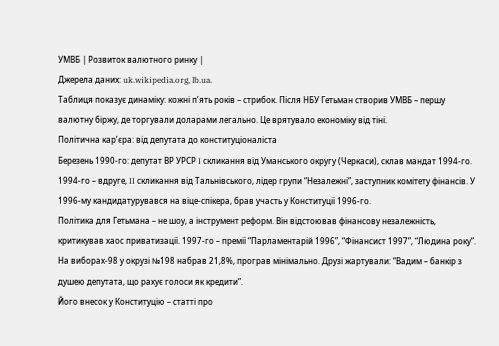УМВБ | Розвиток валютного ринку |
Джерела даних: uk.wikipedia.org, lb.ua.
Таблиця показує динаміку: кожні п’ять років – стрибок. Після НБУ Гетьман створив УМВБ – першу валютну біржу, де торгували доларами легально. Це врятувало економіку від тіні.
Політична кар’єра: від депутата до конституціоналіста
Березень 1990-го: депутат ВР УРСР I скликання від Уманського округу (Черкаси), склав мандат 1994-го. 1994-го – вдруге, II скликання від Тальнівського, лідер групи “Незалежні”, заступник комітету фінансів. У 1996-му кандидатурувався на віце-спікера, брав участь у Конституції 1996-го.
Політика для Гетьмана – не шоу, а інструмент реформ. Він відстоював фінансову незалежність, критикував хаос приватизації. 1997-го – премії “Парламентарій 1996”, “Фінансист 1997”, “Людина року”. На виборах-98 у окрузі №198 набрав 21,8%, програв мінімально. Друзі жартували: “Вадим – банкір з душею депутата, що рахує голоси як кредити”.
Його внесок у Конституцію – статті про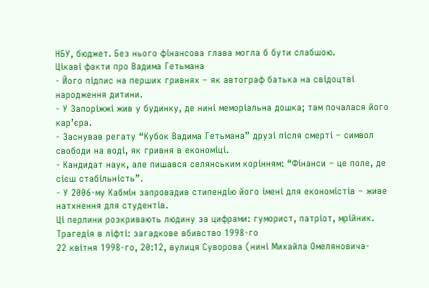НБУ, бюджет. Без нього фінансова глава могла б бути слабшою.
Цікаві факти про Вадима Гетьмана
- Його підпис на перших гривнях – як автограф батька на свідоцтві народження дитини.
- У Запоріжжі жив у будинку, де нині меморіальна дошка; там почалася його кар’єра.
- Заснував регату “Кубок Вадима Гетьмана” друзі після смерті – символ свободи на воді, як гривня в економіці.
- Кандидат наук, але пишався селянським корінням: “Фінанси – це поле, де сієш стабільність”.
- У 2006-му Кабмін запровадив стипендію його імені для економістів – живе натхнення для студентів.
Ці перлини розкривають людину за цифрами: гуморист, патріот, мрійник.
Трагедія в ліфті: загадкове вбивство 1998-го
22 квітня 1998-го, 20:12, вулиця Суворова (нині Михайла Омеляновича-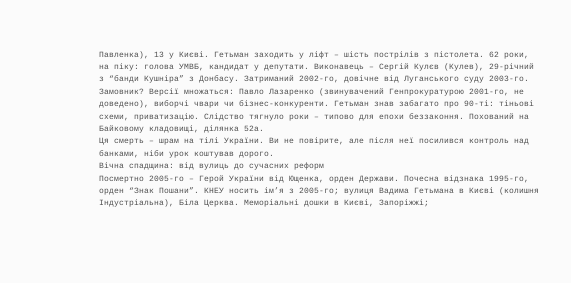Павленка), 13 у Києві. Гетьман заходить у ліфт – шість пострілів з пістолета. 62 роки, на піку: голова УМВБ, кандидат у депутати. Виконавець – Сергій Кулєв (Кулев), 29-річний з “банди Кушніра” з Донбасу. Затриманий 2002-го, довічне від Луганського суду 2003-го.
Замовник? Версії множаться: Павло Лазаренко (звинувачений Генпрокуратурою 2001-го, не доведено), виборчі чвари чи бізнес-конкуренти. Гетьман знав забагато про 90-ті: тіньові схеми, приватизацію. Слідство тягнуло роки – типово для епохи беззаконня. Похований на Байковому кладовищі, ділянка 52а.
Ця смерть – шрам на тілі України. Ви не повірите, але після неї посилився контроль над банками, ніби урок коштував дорого.
Вічна спадщина: від вулиць до сучасних реформ
Посмертно 2005-го – Герой України від Ющенка, орден Держави. Почесна відзнака 1995-го, орден “Знак Пошани”. КНЕУ носить ім’я з 2005-го; вулиця Вадима Гетьмана в Києві (колишня Індустріальна), Біла Церква. Меморіальні дошки в Києві, Запоріжжі;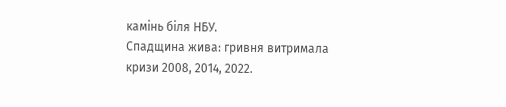камінь біля НБУ.
Спадщина жива: гривня витримала кризи 2008, 2014, 2022.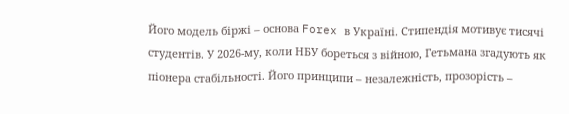Його модель біржі – основа Forex в Україні. Стипендія мотивує тисячі студентів. У 2026-му, коли НБУ бореться з війною, Гетьмана згадують як піонера стабільності. Його принципи – незалежність, прозорість –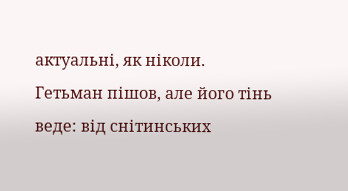актуальні, як ніколи.
Гетьман пішов, але його тінь веде: від снітинських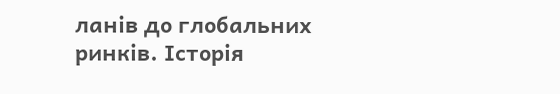ланів до глобальних ринків. Історія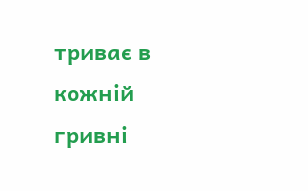триває в кожній гривні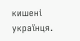кишені українця.